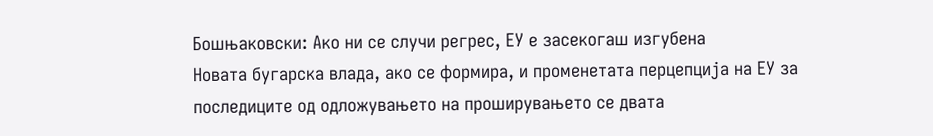Бошњаковски: Ако ни се случи регрес, ЕУ е засекогаш изгубена
Новата бугарска влада, ако се формира, и променетата перцепција на ЕУ за последиците од одложувањето на проширувањето се двата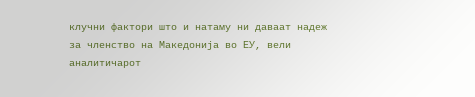клучни фактори што и натаму ни даваат надеж за членство на Македонија во ЕУ, вели аналитичарот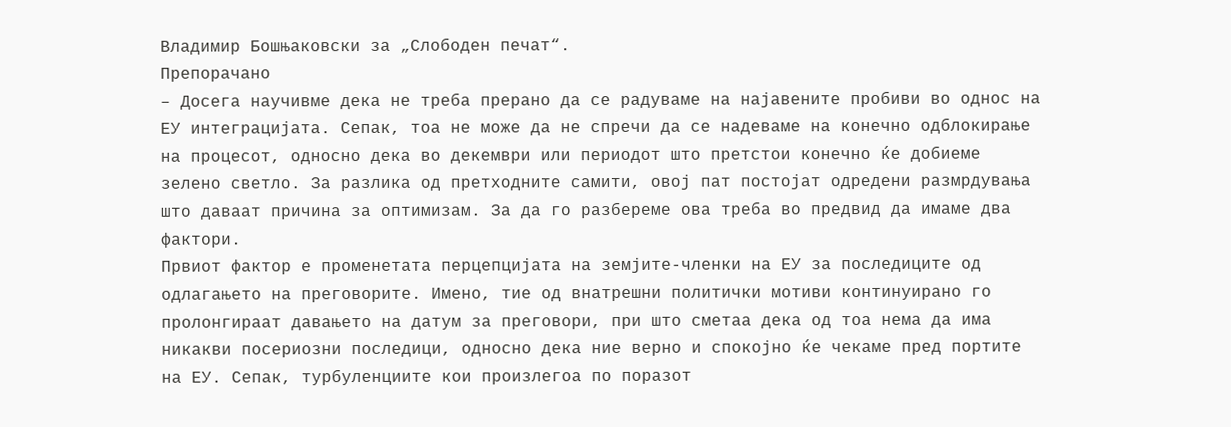Владимир Бошњаковски за „Слободен печат“.
Препорачано
– Досега научивме дека не треба прерано да се радуваме на најавените пробиви во однос на ЕУ интеграцијата. Сепак, тоа не може да не спречи да се надеваме на конечно одблокирање на процесот, односно дека во декември или периодот што претстои конечно ќе добиеме зелено светло. За разлика од претходните самити, овој пат постојат одредени размрдувања што даваат причина за оптимизам. За да го разбереме ова треба во предвид да имаме два фактори.
Првиот фактор е променетата перцепцијата на земјите-членки на ЕУ за последиците од одлагањето на преговорите. Имено, тие од внатрешни политички мотиви континуирано го пролонгираат давањето на датум за преговори, при што сметаа дека од тоа нема да има никакви посериозни последици, односно дека ние верно и спокојно ќе чекаме пред портите на ЕУ. Сепак, турбуленциите кои произлегоа по поразот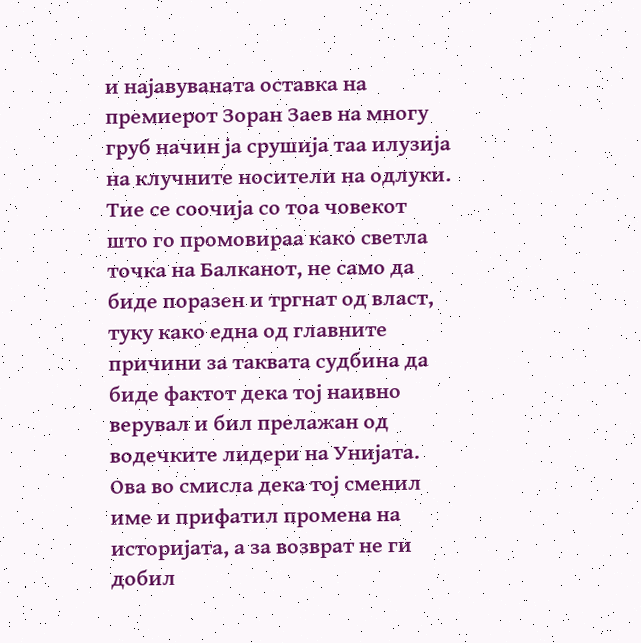и најавуваната оставка на премиерот Зоран Заев на многу груб начин ја срушија таа илузија на клучните носители на одлуки. Тие се соочија со тоа човекот што го промовираа како светла точка на Балканот, не само да биде поразен и тргнат од власт, туку како една од главните причини за таквата судбина да биде фактот дека тој наивно верувал и бил прелажан од водечките лидери на Унијата. Ова во смисла дека тој сменил име и прифатил промена на историјата, а за возврат не ги добил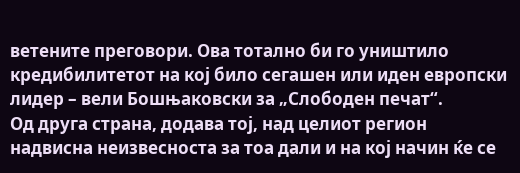ветените преговори. Ова тотално би го уништило кредибилитетот на кој било сегашен или иден европски лидер – вели Бошњаковски за „Слободен печат“.
Од друга страна, додава тој, над целиот регион надвисна неизвесноста за тоа дали и на кој начин ќе се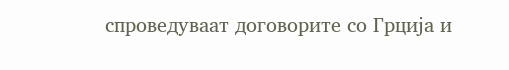спроведуваат договорите со Грција и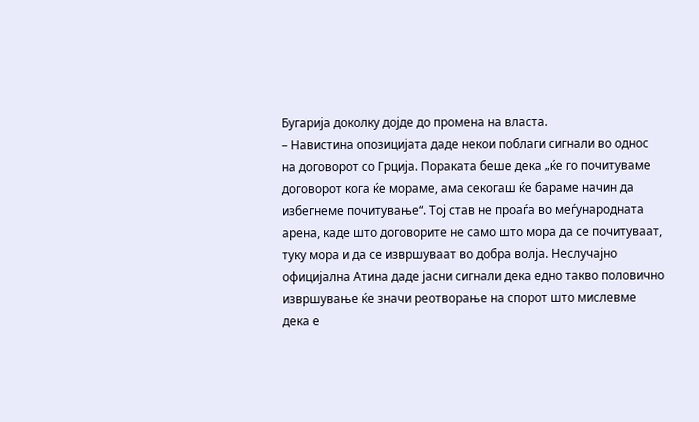Бугарија доколку дојде до промена на власта.
– Навистина опозицијата даде некои поблаги сигнали во однос на договорот со Грција. Пораката беше дека „ќе го почитуваме договорот кога ќе мораме, ама секогаш ќе бараме начин да избегнеме почитување“. Тој став не проаѓа во меѓународната арена, каде што договорите не само што мора да се почитуваат, туку мора и да се извршуваат во добра волја. Неслучајно официјална Атина даде јасни сигнали дека едно такво половично извршување ќе значи реотворање на спорот што мислевме дека е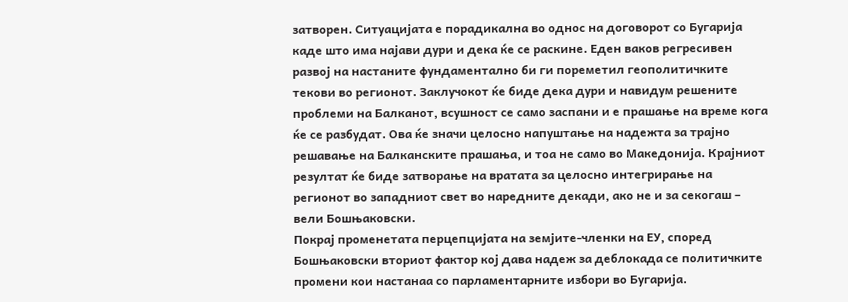затворен. Ситуацијата е порадикална во однос на договорот со Бугарија каде што има најави дури и дека ќе се раскине. Еден ваков регресивен развој на настаните фундаментално би ги пореметил геополитичките текови во регионот. Заклучокот ќе биде дека дури и навидум решените проблеми на Балканот, всушност се само заспани и е прашање на време кога ќе се разбудат. Ова ќе значи целосно напуштање на надежта за трајно решавање на Балканските прашања, и тоа не само во Македонија. Крајниот резултат ќе биде затворање на вратата за целосно интегрирање на регионот во западниот свет во наредните декади, ако не и за секогаш – вели Бошњаковски.
Покрај променетата перцепцијата на земјите-членки на ЕУ, според Бошњаковски вториот фактор кој дава надеж за деблокада се политичките промени кои настанаа со парламентарните избори во Бугарија.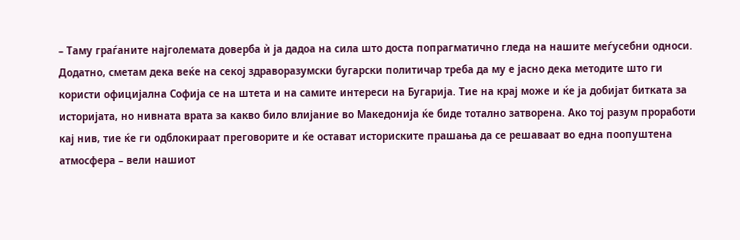– Таму граѓаните најголемата доверба ѝ ја дадоа на сила што доста попрагматично гледа на нашите меѓусебни односи. Додатно, сметам дека веќе на секој здраворазумски бугарски политичар треба да му е јасно дека методите што ги користи официјална Софија се на штета и на самите интереси на Бугарија. Тие на крај може и ќе ја добијат битката за историјата, но нивната врата за какво било влијание во Македонија ќе биде тотално затворена. Ако тој разум проработи кај нив, тие ќе ги одблокираат преговорите и ќе остават историските прашања да се решаваат во една поопуштена атмосфера – вели нашиот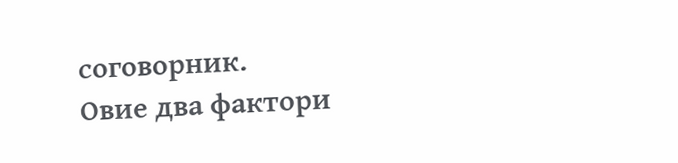соговорник.
Овие два фактори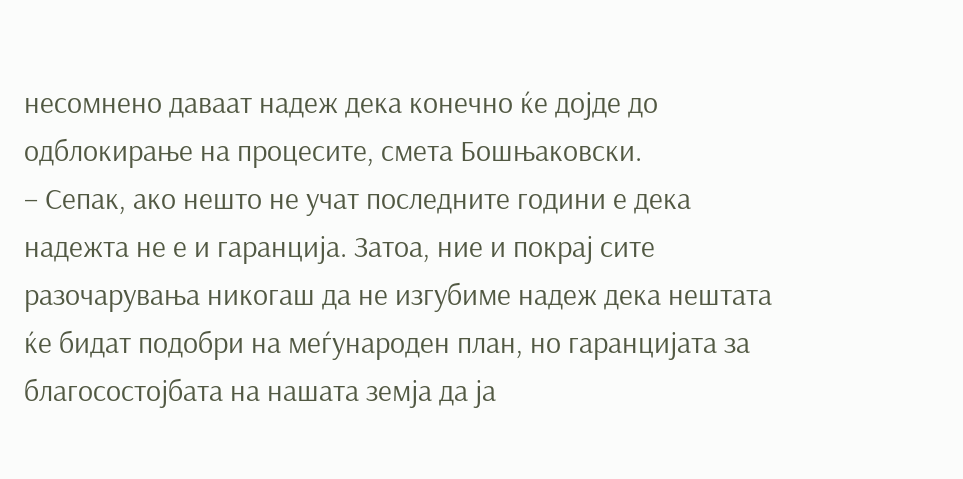несомнено даваат надеж дека конечно ќе дојде до одблокирање на процесите, смета Бошњаковски.
– Сепак, ако нешто не учат последните години е дека надежта не е и гаранција. Затоа, ние и покрај сите разочарувања никогаш да не изгубиме надеж дека нештата ќе бидат подобри на меѓународен план, но гаранцијата за благосостојбата на нашата земја да ја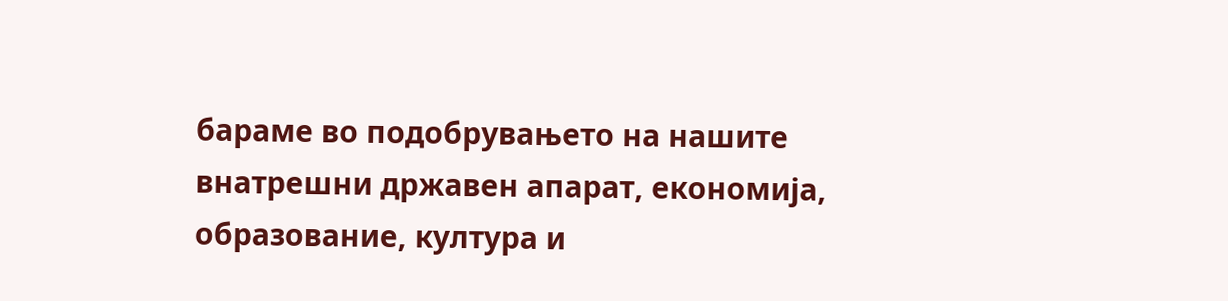бараме во подобрувањето на нашите внатрешни државен апарат, економија, образование, култура и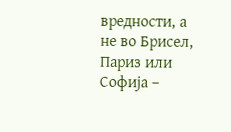вредности, а не во Брисел, Париз или Софија –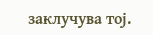заклучува тој.